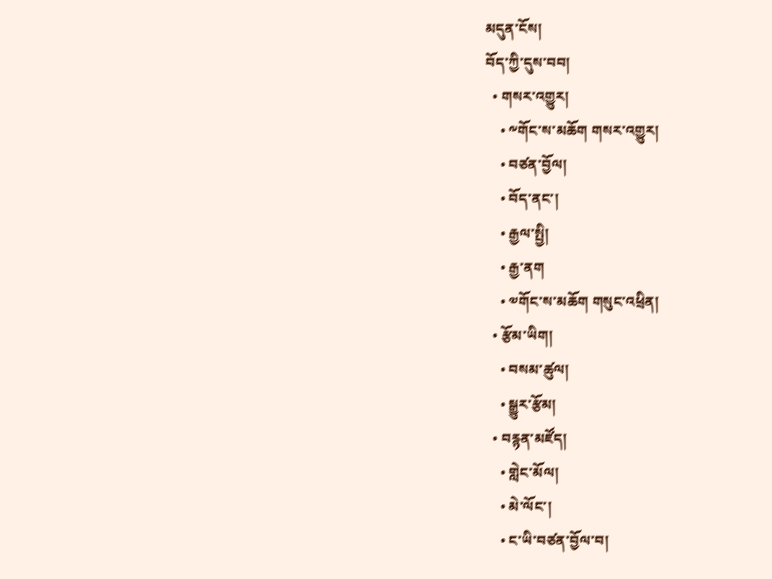མདུན་ངོས།
བོད་ཀྱི་དུས་བབ།
  • གསར་འགྱུར།
    • ༸གོང་ས་མཆོག གསར་འགྱུར།
    • བཙན་བྱོལ།
    • བོད་ནང་།
    • རྒྱལ་སྤྱི།
    • རྒྱ་ནག
    • ༧གོང་ས་མཆོག གསུང་འཕྲིན།
  • རྩོམ་ཡིག།
    • བསམ་ཚུལ།
    • སྒྱུར་རྩོམ།
  • བརྙན་མཛོད།
    • གླེང་མོལ།
    • མེ་ལོང་།
    • ང་ཡི་བཙན་བྱོལ་བ།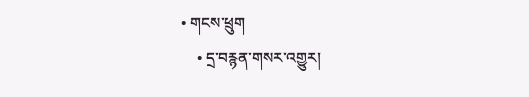• གངས་ཕྲུག
    • དྲ་བརྙན་གསར་འགྱུར།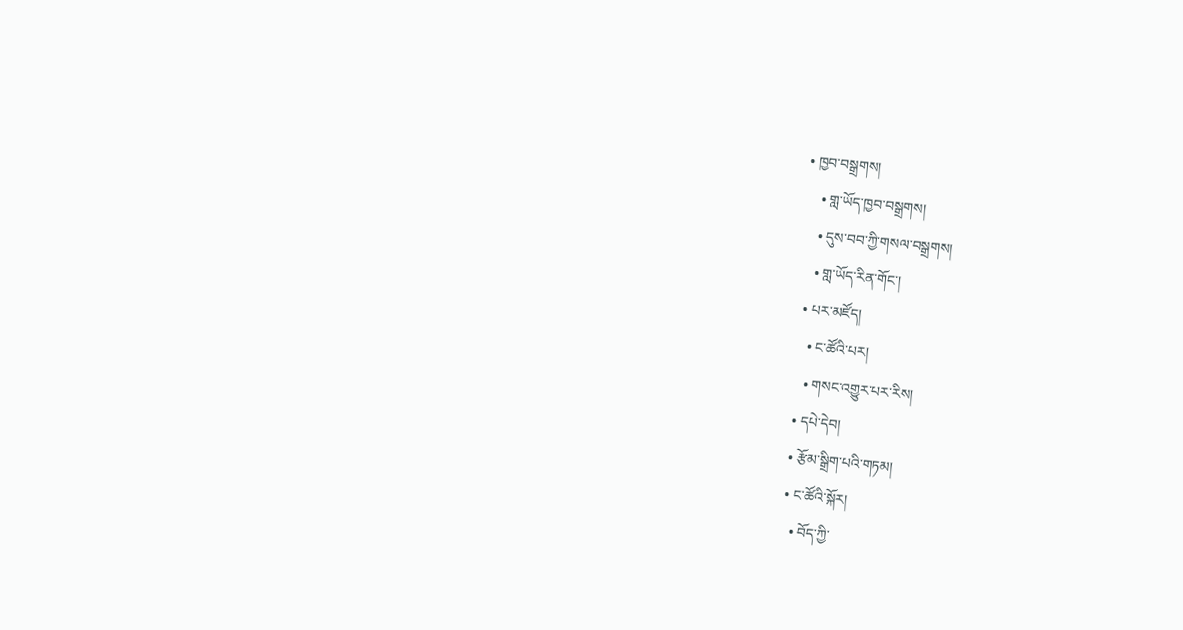• ཁྱབ་བསྒྲགས།
    • གླ་ཡོད་ཁྱབ་བསྒྲགས།
    • དུས་བབ་ཀྱི་གསལ་བསྒྲགས།
    • གླ་ཡོད་རིན་གོང་།
  • པར་མཛོད།
    • ང་ཚོའི་པར།
    • གསང་འགྱུར་པར་རིས།
  • དཔེ་དེབ།
  • རྩོམ་སྒྲིག་པའི་གཏམ།
  • ང་ཚོའི་སྐོར།
    • བོད་ཀྱི་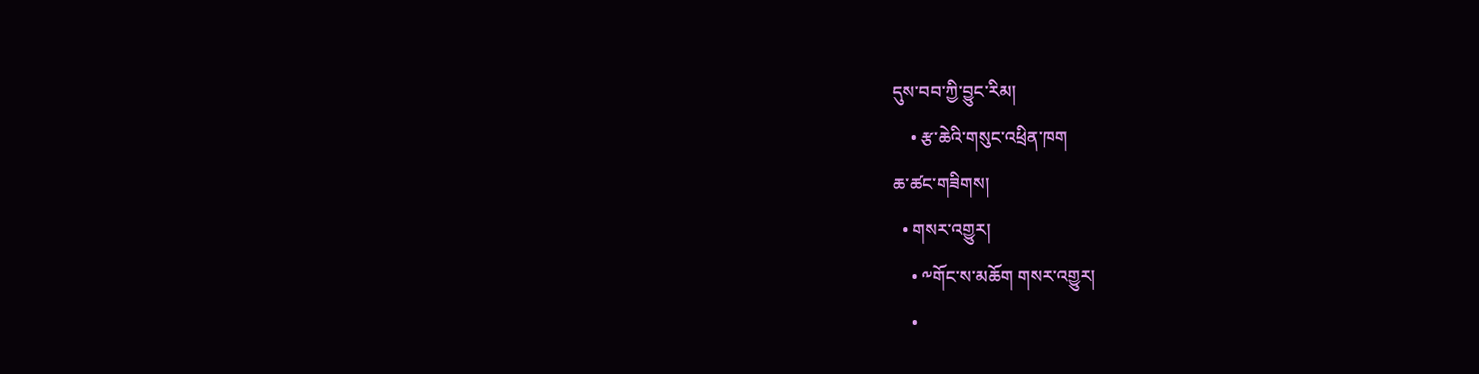དུས་བབ་ཀྱི་བྱུང་རིམ།
    • རྩ་ཆེའི་གསུང་འཕྲིན་ཁག
ཆ་ཚང་གཟིགས།
  • གསར་འགྱུར།
    • ༸གོང་ས་མཆོག གསར་འགྱུར།
    •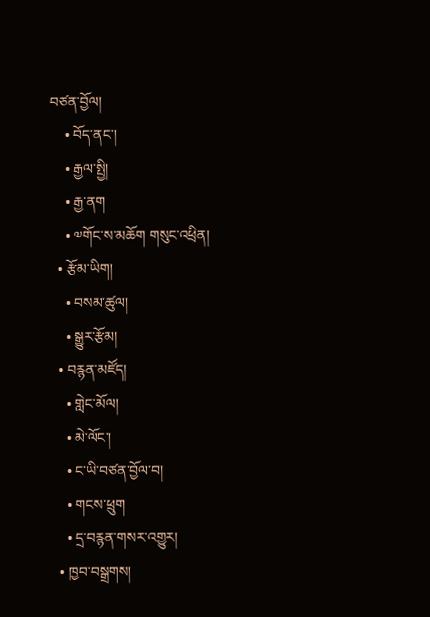བཙན་བྱོལ།
    • བོད་ནང་།
    • རྒྱལ་སྤྱི།
    • རྒྱ་ནག
    • ༧གོང་ས་མཆོག གསུང་འཕྲིན།
  • རྩོམ་ཡིག།
    • བསམ་ཚུལ།
    • སྒྱུར་རྩོམ།
  • བརྙན་མཛོད།
    • གླེང་མོལ།
    • མེ་ལོང་།
    • ང་ཡི་བཙན་བྱོལ་བ།
    • གངས་ཕྲུག
    • དྲ་བརྙན་གསར་འགྱུར།
  • ཁྱབ་བསྒྲགས།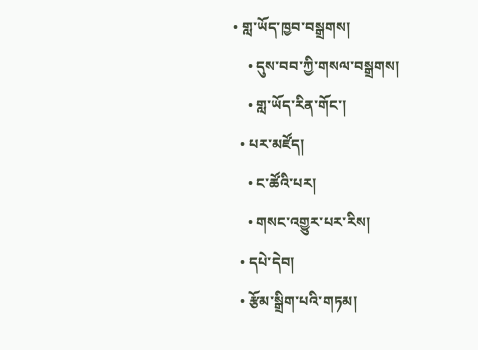• གླ་ཡོད་ཁྱབ་བསྒྲགས།
    • དུས་བབ་ཀྱི་གསལ་བསྒྲགས།
    • གླ་ཡོད་རིན་གོང་།
  • པར་མཛོད།
    • ང་ཚོའི་པར།
    • གསང་འགྱུར་པར་རིས།
  • དཔེ་དེབ།
  • རྩོམ་སྒྲིག་པའི་གཏམ།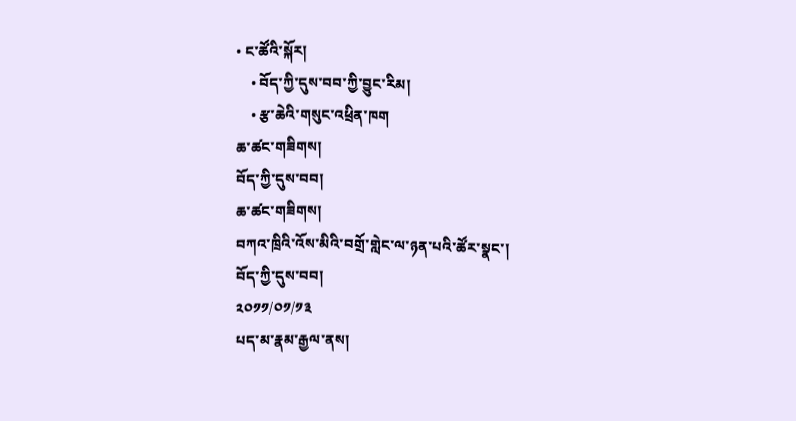• ང་ཚོའི་སྐོར།
    • བོད་ཀྱི་དུས་བབ་ཀྱི་བྱུང་རིམ།
    • རྩ་ཆེའི་གསུང་འཕྲིན་ཁག
ཆ་ཚང་གཟིགས།
བོད་ཀྱི་དུས་བབ།
ཆ་ཚང་གཟིགས།
བཀའ་ཁྲིའི་འོས་མིའི་བགྲོ་གླེང་ལ་ཉན་པའི་ཚོར་སྣང་།
བོད་ཀྱི་དུས་བབ།
༢༠༡༡/༠༡/༡༣
པད་མ་རྣམ་རྒྱལ་ནས།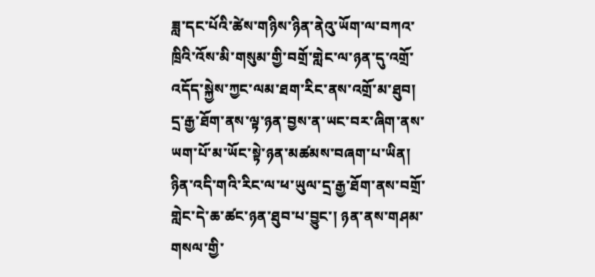ཟླ་དང་པོའི་ཚེས་གཉིས་ཉིན་ནེའུ་ཡོག་ལ་བཀའ་ཁྲིའི་འོས་མི་གསུམ་གྱི་བགྲོ་གླེང་ལ་ཉན་དུ་འགྲོ་འདོད་སྐྱེས་ཀྱང་ལམ་ཐག་རིང་ནས་འགྲོ་མ་ཐུབ། དྲ་རྒྱ་ཐོག་ནས་ལྟ་ཉན་བྱས་ན་ཡང་བར་ཞིག་ནས་ཡག་པོ་མ་ཡོང་སྟེ་ཉན་མཚམས་བཞག་པ་ཡིན། ཉིན་འདི་གའི་རིང་ལ་ཕ་ཡུལ་དྲ་རྒྱ་ཐོག་ནས་བགྲོ་གླེང་དེ་ཆ་ཚང་ཉན་ཐུབ་པ་བྱུང་། ཉན་ནས་གཤམ་གསལ་གྱི་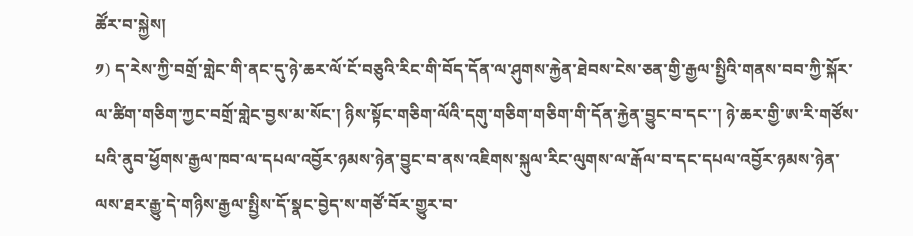ཚོར་བ་སྐྱེས།
༡) ད་རེས་ཀྱི་བགྲོ་གླེང་གི་ནང་དུ་ཉེ་ཆར་ལོ་ངོ་བཅུའི་རིང་གི་བོད་དོན་ལ་ཤུགས་རྐྱེན་ཐེབས་ངེས་ཅན་གྱི་རྒྱལ་སྤྱིའི་གནས་བབ་ཀྱི་སྐོར་ལ་ཚིག་གཅིག་ཀྱང་བགྲོ་གླེང་བྱས་མ་སོང་། ཉིས་སྟོང་གཅིག་ལོའི་དགུ་གཅིག་གཅིག་གི་དོན་རྐྱེན་བྱུང་བ་དང་་། ཉེ་ཆར་གྱི་ཨ་རི་གཙོས་པའི་ནུབ་ཕྱོགས་རྒྱལ་ཁབ་ལ་དཔལ་འབྱོར་ཉམས་ཉེན་བྱུང་བ་ནས་འཇིགས་སྐུལ་རིང་ལུགས་ལ་རྒོལ་བ་དང་དཔལ་འབྱོར་ཉམས་ཉེན་ལས་ཐར་རྒྱུ་དེ་གཉིས་རྒྱལ་སྤྱིས་དོ་སྣང་བྱེད་ས་གཙོ་བོར་གྱུར་བ་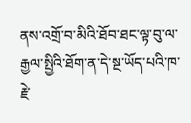ནས་འགྲོ་བ་མིའི་ཐོབ་ཐང་ལྟ་བུ་ལ་རྒྱལ་སྤྱིའི་ཐོག་ན་དེ་སྔ་ཡོད་པའི་ཁ་རྗེ་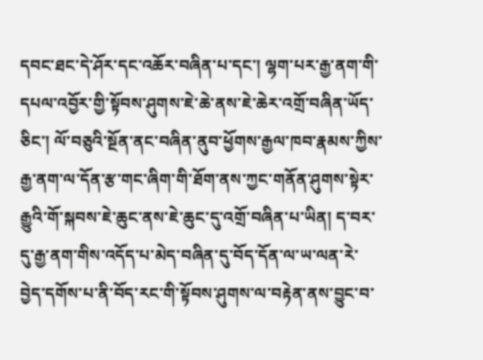དབང་ཐང་དེ་ཤོར་དང་འཆོར་བཞིན་པ་དང་། ལྷག་པར་རྒྱ་ནག་གི་དཔལ་འབྱོར་གྱི་སྟོབས་ཤུགས་ཇེ་ཆེ་ནས་ཇེ་ཆེར་འགྲོ་བཞིན་ཡོད་ཅིང་། ལོ་བཅུའི་སྔོན་ནང་བཞིན་ནུབ་ཕྱོགས་རྒྱལ་ཁབ་རྣམས་ཀྱིས་རྒྱ་ནག་ལ་དོན་རྩ་གང་ཞིག་གི་ཐོག་ནས་ཀྱང་གནོན་ཤུགས་སྟེར་རྒྱུའི་གོ་སྐབས་ཇེ་ཆུང་ནས་ཇེ་ཆུང་དུ་འགྲོ་བཞིན་པ་ཡིན། ད་བར་དུ་རྒྱ་ནག་གིས་འདོད་པ་མེད་བཞིན་དུ་བོད་དོན་ལ་ཡ་ལན་རེ་བྱེད་དགོས་པ་ནི་བོད་རང་གི་སྟོབས་ཤུགས་ལ་བརྟེན་ནས་བྱུང་བ་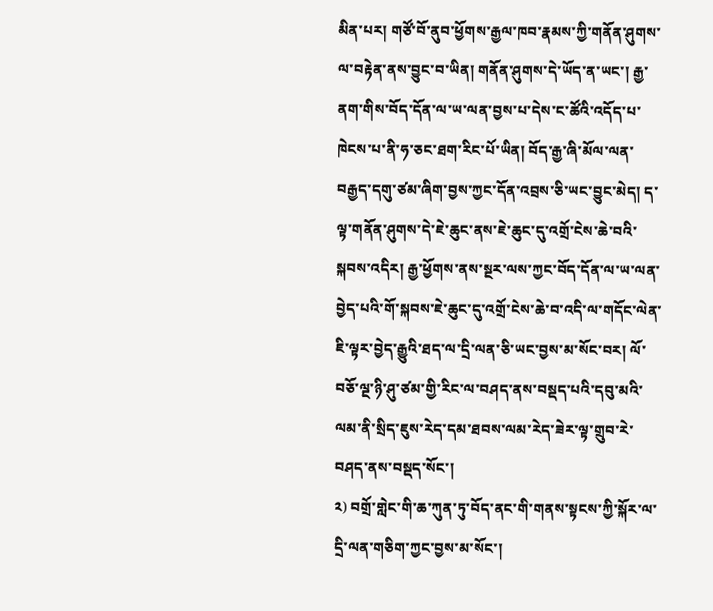མིན་པར། གཙོ་བོ་ནུབ་ཕྱོགས་རྒྱལ་ཁབ་རྣམས་ཀྱི་གནོན་ཤུགས་ལ་བརྟེན་ནས་བྱུང་བ་ཡིན། གནོན་ཤུགས་དེ་ཡོད་ན་ཡང་། རྒྱ་ནག་གིས་བོད་དོན་ལ་ཡ་ལན་བྱས་པ་དེས་ང་ཚོའི་འདོད་པ་ཁེངས་པ་ནི་ཧ་ཅང་ཐག་རིང་པོ་ཡིན། བོད་རྒྱ་ཞི་མོལ་ལན་བརྒྱད་དགུ་ཙམ་ཞིག་བྱས་ཀྱང་དོན་འབྲས་ཅི་ཡང་བྱུང་མེད། ད་ལྟ་གནོན་ཤུགས་དེ་ཇེ་ཆུང་ནས་ཇེ་ཆུང་དུ་འགྲོ་ངེས་ཆེ་བའི་སྐབས་འདིར། རྒྱ་ཕྱོགས་ནས་སྔར་ལས་ཀྱང་བོད་དོན་ལ་ཡ་ལན་བྱེད་པའི་གོ་སྐབས་ཇེ་ཆུང་དུ་འགྲོ་ངེས་ཆེ་བ་འདི་ལ་གདོང་ལེན་ཇི་ལྟར་བྱེད་རྒྱུའི་ཐད་ལ་དྲི་ལན་ཅི་ཡང་བྱས་མ་སོང་བར། ལོ་བཅོ་ལྔ་ཉི་ཤུ་ཙམ་གྱི་རིང་ལ་བཤད་ནས་བསྡད་པའི་དབུ་མའི་ལམ་ནི་སྲིད་ཇུས་རེད་དམ་ཐབས་ལམ་རེད་ཟེར་ལྟ་གྲུབ་རེ་བཤད་ནས་བསྡད་སོང་།
༢) བགྲོ་གླེང་གི་ཆ་ཀུན་ཏུ་བོད་ནང་གི་གནས་སྟངས་ཀྱི་སྐོར་ལ་དྲི་ལན་གཅིག་ཀྱང་བྱས་མ་སོང་།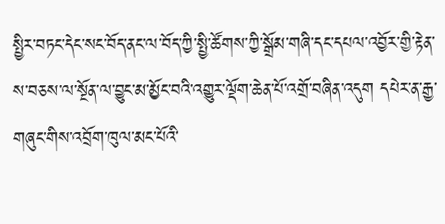སྤྱིར་བཏང་དེང་སང་བོད་ནང་ལ་བོད་ཀྱི་སྤྱི་ཚོགས་ཀྱི་སྒྲོམ་གཞི་དང་དཔལ་འབྱོར་གྱི་རྟེན་ས་བཅས་ལ་སྔོན་ལ་བྱུང་མ་མྱོང་བའི་འགྱུར་ལྡོག་ཆེན་པོ་འགྲོ་བཞིན་འདུག དཔེར་ན་རྒྱ་གཞུང་གིས་འབྲོག་ཁུལ་མང་པོའི་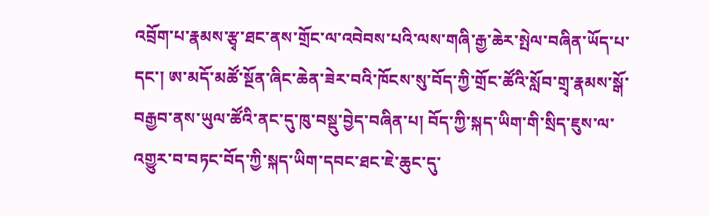འབྲོག་པ་རྣམས་རྩྭ་ཐང་ནས་གྲོང་ལ་འབེབས་པའི་ལས་གཞི་རྒྱ་ཆེར་སྤེལ་བཞིན་ཡོད་པ་དང་། ཨ་མདོ་མཚོ་སྔོན་ཞིང་ཆེན་ཟེར་བའི་ཁོངས་སུ་བོད་ཀྱི་གྲོང་ཚོའི་སློབ་གྲྭ་རྣམས་སྒོ་བརྒྱབ་ནས་ཡུལ་ཚོའི་ནང་དུ་ཁུ་བསྡུ་བྱེད་བཞིན་པ། བོད་ཀྱི་སྐད་ཡིག་གི་སྲིད་ཇུས་ལ་འགྱུར་བ་བཏང་བོད་ཀྱི་སྐད་ཡིག་དབང་ཐང་ཇེ་ཆུང་དུ་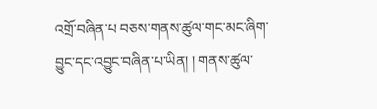འགྲོ་བཞིན་པ བཅས་གནས་ཚུལ་གང་མང་ཞིག་བྱུང་དང་འབྱུང་བཞིན་པ་ཡིན། ། གནས་ཚུལ་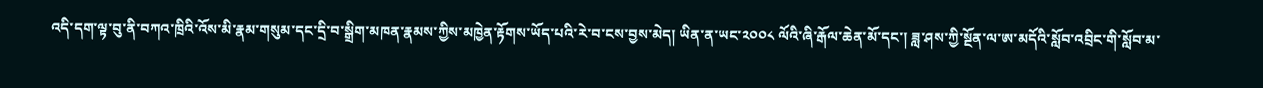འདི་དག་ལྟ་བུ་ནི་བཀའ་ཁྲིའི་འོས་མི་རྣམ་གསུམ་དང་དྲི་བ་སྒྲིག་མཁན་རྣམས་ཀྱིས་མཁྱེན་རྟོགས་ཡོད་པའི་རེ་བ་ངས་བྱས་མེད། ཡིན་ན་ཡང་༢༠༠༨ ལོའི་ཞི་རྒོལ་ཆེན་མོ་དང་། ཟླ་ཤས་ཀྱི་སྔོན་ལ་ཨ་མདོའི་སློབ་འབྲིང་གི་སློབ་མ་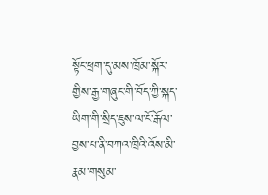སྟོང་ཕྲག་དུ་མས་ཁྲོམ་སྐོར་གྱིས་རྒྱ་གཞུང་གི་བོད་ཀྱི་སྐད་ཡིག་གི་སྲིད་ཇུས་ལ་ངོ་རྒོལ་བྱས་པ་ནི་བཀའ་ཁྲིའི་འོས་མི་རྣམ་གསུམ་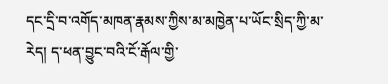དང་དྲི་བ་འགོད་མཁན་རྣམས་ཀྱིས་མ་མཁྱེན་པ་ཡོང་སྲིད་ཀྱི་མ་རེད། ད་ཕན་བྱུང་བའི་ངོ་རྒོལ་གྱི་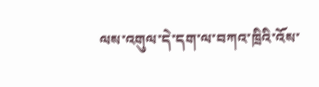ལས་འགུལ་དེ་དག་ལ་བཀའ་ཁྲིའི་འོས་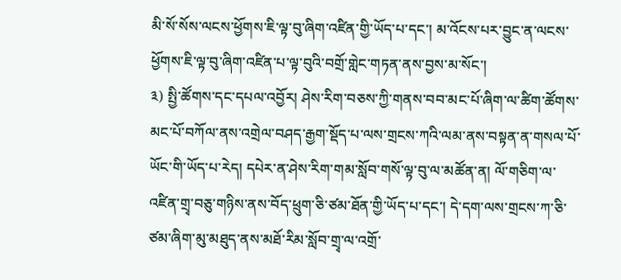མི་སོ་སོས་ལངས་ཕྱོགས་ཇི་ལྟ་བུ་ཞིག་འཛིན་གྱི་ཡོད་པ་དང་། མ་འོངས་པར་བྱུང་ན་ལངས་ཕྱོགས་ཇི་ལྟ་བུ་ཞིག་འཛིན་པ་ལྟ་བུའི་བགྲོ་གླེང་གཏན་ནས་བྱས་མ་སོང་།
༣) སྤྱི་ཚོགས་དང་དཔལ་འབྱོར། ཤེས་རིག་བཅས་ཀྱི་གནས་བབ་མང་པོ་ཞིག་ལ་ཚིག་ཚོགས་མང་པོ་བཀོལ་ནས་འགྲེལ་བཤད་རྒྱག་སྡོད་པ་ལས་གྲངས་ཀའི་ལམ་ནས་བསྟན་ན་གསལ་པོ་ཡོང་གི་ཡོད་པ་རེད། དཔེར་ན་ཤེས་རིག་གམ་སློབ་གསོ་ལྟ་བུ་ལ་མཚོན་ན། ལོ་གཅིག་ལ་འཛིན་གྲྭ་བཅུ་གཉིས་ནས་བོད་ཕྲུག་ཅི་ཙམ་ཐོན་གྱི་ཡོད་པ་དང་། དེ་དག་ལས་གྲངས་ཀ་ཅི་ཙམ་ཞིག་མུ་མཐུད་ནས་མཐོ་རིམ་སློབ་གྲྭ་ལ་འགྲོ་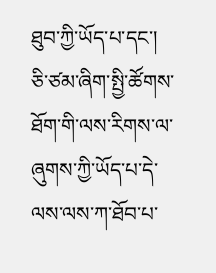ཐུབ་ཀྱི་ཡོད་པ་དང་། ཅི་ཙམ་ཞིག་སྤྱི་ཚོགས་ཐོག་གི་ལས་རིགས་ལ་ཞུགས་ཀྱི་ཡོད་པ་དེ་ལས་ལས་ཀ་ཐོབ་པ་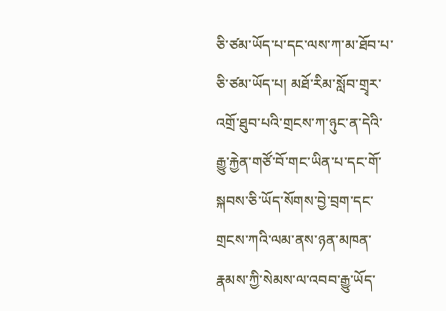ཅི་ཙམ་ཡོད་པ་དང་ལས་ཀ་མ་ཐོབ་པ་ཅི་ཙམ་ཡོད་པ། མཐོ་རིམ་སློབ་གྲྭར་འགྲོ་ཐུབ་པའི་གྲངས་ཀ་ཉུང་ན་དེའི་རྒྱུ་རྐྱེན་གཙོ་བོ་གང་ཡིན་པ་དང་གོ་སྐབས་ཅི་ཡོད་སོགས་བྱེ་བྲག་དང་གྲངས་ཀའི་ལམ་ནས་ཉན་མཁན་རྣམས་ཀྱི་སེམས་ལ་འབབ་རྒྱུ་ཡོད་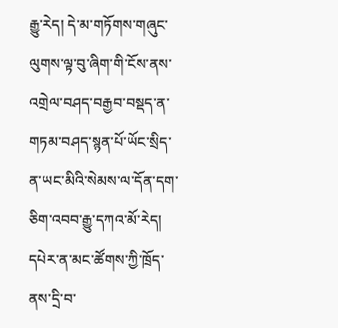རྒྱུ་རེད། དེ་མ་གཏོགས་གཞུང་ལུགས་ལྟ་བུ་ཞིག་གི་ངོས་ནས་འགྲེལ་བཤད་བརྒྱབ་བསྡད་ན་གཏམ་བཤད་སྙན་པོ་ཡོང་སྲིད་ན་ཡང་མིའི་སེམས་ལ་དོན་དག་ཅིག་འབབ་རྒྱུ་དཀའ་མོ་རེད། དཔེར་ན་མང་ཚོགས་ཀྱི་ཁྲོད་ནས་དྲི་བ་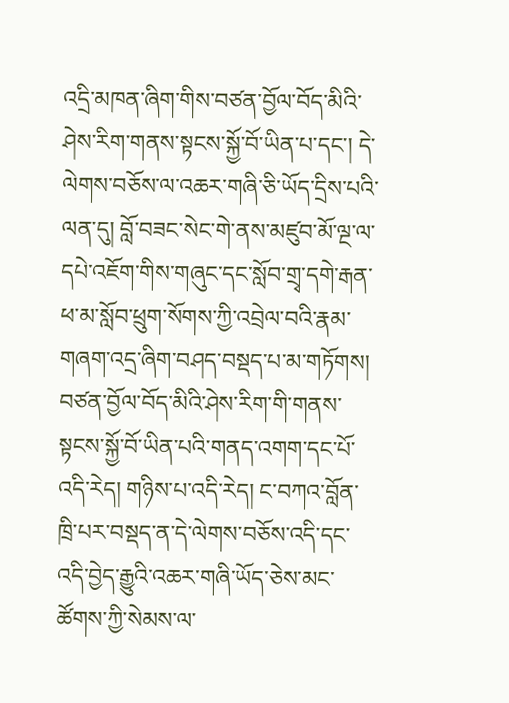འདྲི་མཁན་ཞིག་གིས་བཙན་བྱོལ་བོད་མིའི་ཤེས་རིག་གནས་སྟངས་སྐྱོ་བོ་ཡིན་པ་དང་། དེ་ལེགས་བཅོས་ལ་འཆར་གཞི་ཅི་ཡོད་དྲིས་པའི་ལན་དུ། བློ་བཟང་སེང་གེ་ནས་མཛུབ་མོ་ལྔ་ལ་དཔེ་འཇོག་གིས་གཞུང་དང་སློབ་གྲྭ་དགེ་རྒན་ཕ་མ་སློབ་ཕྲུག་སོགས་ཀྱི་འབྲེལ་བའི་རྣམ་གཞག་འདྲ་ཞིག་བཤད་བསྡད་པ་མ་གཏོགས། བཙན་བྱོལ་བོད་མིའི་ཤེས་རིག་གི་གནས་སྟངས་སྐྱོ་བོ་ཡིན་པའི་གནད་འགག་དང་པོ་འདི་རེད། གཉིས་པ་འདི་རེད། ང་བཀའ་བློན་ཁྲི་པར་བསྡད་ན་དེ་ལེགས་བཅོས་འདི་དང་འདི་བྱེད་རྒྱུའི་འཆར་གཞི་ཡོད་ཅེས་མང་ཚོགས་ཀྱི་སེམས་ལ་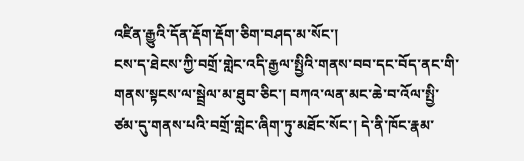འཛིན་རྒྱུའི་དོན་རྡོག་རྡོག་ཅིག་བཤད་མ་སོང་།
ངས་ད་ཐེངས་ཀྱི་བགྲོ་གླེང་འདི་རྒྱལ་སྤྱིའི་གནས་བབ་དང་བོད་ནང་གི་གནས་སྟངས་ལ་སྦྲེལ་མ་ཐུབ་ཅིང་། བཀའ་ལན་མང་ཆེ་བ་འོལ་སྤྱི་ཙམ་དུ་གནས་པའི་བགྲོ་གླེང་ཞིག་ཏུ་མཐོང་སོང་། དེ་ནི་ཁོང་རྣམ་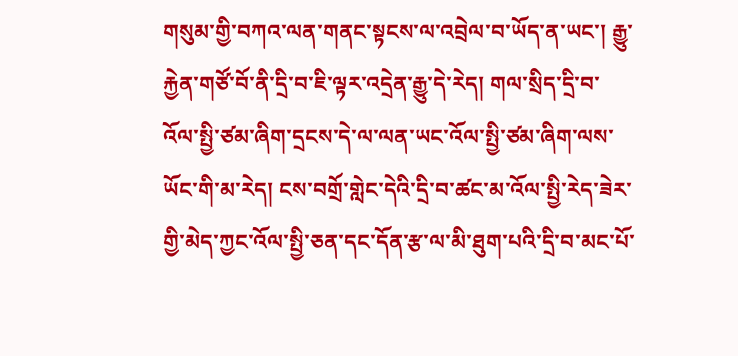གསུམ་གྱི་བཀའ་ལན་གནང་སྟངས་ལ་འབྲེལ་བ་ཡོད་ན་ཡང་། རྒྱུ་རྐྱེན་གཙོ་བོ་ནི་དྲི་བ་ཇི་ལྟར་འདྲེན་རྒྱུ་དེ་རེད། གལ་སྲིད་དྲི་བ་འོལ་སྤྱི་ཙམ་ཞིག་དྲངས་དེ་ལ་ལན་ཡང་འོལ་སྤྱི་ཙམ་ཞིག་ལས་ཡོང་གི་མ་རེད། ངས་བགྲོ་གླེང་དེའི་དྲི་བ་ཚང་མ་འོལ་སྤྱི་རེད་ཟེར་གྱི་མེད་ཀྱང་འོལ་སྤྱི་ཅན་དང་དོན་རྩ་ལ་མི་ཐུག་པའི་དྲི་བ་མང་པོ་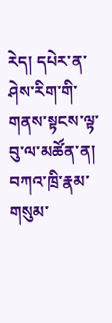རེད། དཔེར་ན་ཤེས་རིག་གི་གནས་སྟངས་ལྟ་བུ་ལ་མཚོན་ན། བཀའ་ཁྲི་རྣམ་གསུམ་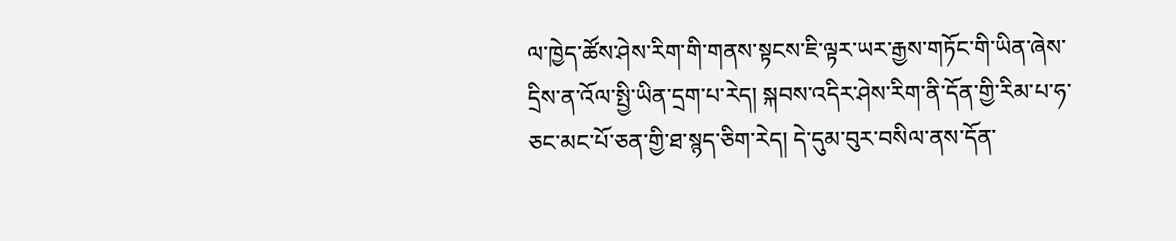ལ་ཁྱེད་ཚོས་ཤེས་རིག་གི་གནས་སྟངས་ཇི་ལྟར་ཡར་རྒྱས་གཏོང་གི་ཡིན་ཞེས་དྲིས་ན་འོལ་སྤྱི་ཡིན་དྲག་པ་རེད། སྐབས་འདིར་ཤེས་རིག་ནི་དོན་གྱི་རིམ་པ་ཧ་ཅང་མང་པོ་ཅན་གྱི་ཐ་སྙད་ཅིག་རེད། དེ་དུམ་བུར་བསིལ་ནས་དོན་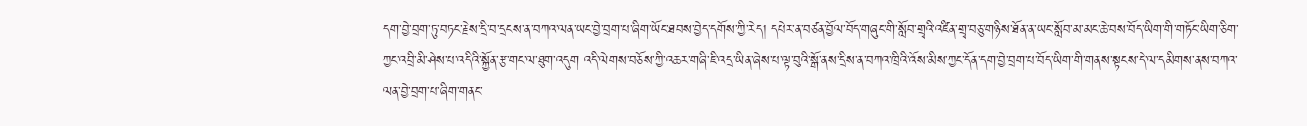དག་བྱེ་བྲག་ཏུ་བཏང་རྗེས་དྲི་བ་དྲངས་ན་བཀའ་ལན་ཡང་བྱེ་བྲག་པ་ཞིག་ཡོང་ཐབས་བྱེད་དགོས་ཀྱི་རེད། དཔེར་ན་བཙན་བྱོལ་བོད་གཞུང་གི་སློབ་གྲྭའི་འཛིན་གྲྭ་བཅུ་གཉིས་ཐོན་ན་ཡང་སློབ་མ་མང་ཆེ་བས་བོད་ཡིག་གི་གཏོང་ཡིག་ཅིག་ཀྱང་འབྲི་མི་ཤེས་པ་འདིའི་སྐྱོན་རྩ་གང་ལ་ཐུག་འདུག འདི་ལེགས་བཅོས་ཀྱི་འཆར་གཞི་ཇི་འདྲ་ཡིན་ཞེས་པ་ལྟ་བུའི་སྒོ་ནས་དྲིས་ན་བཀའ་ཁྲིའི་འོས་མིས་ཀྱང་དོན་དག་བྱེ་བྲག་པ་བོད་ཡིག་གི་གནས་སྟངས་དེ་ལ་དམིགས་ནས་བཀའ་ལན་བྱེ་བྲག་པ་ཞིག་གནང་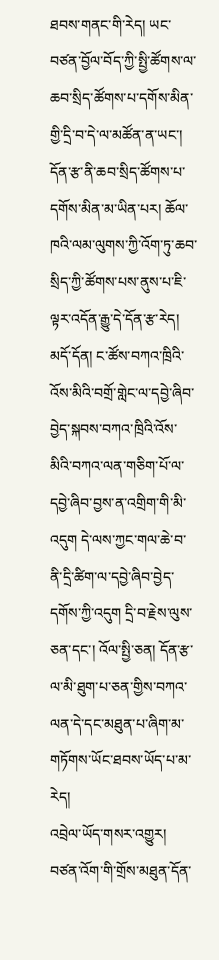ཐབས་གནང་གི་རེད། ཡང་བཙན་བྱོལ་བོད་ཀྱི་སྤྱི་ཚོགས་ལ་ཆབ་སྲིད་ཚོགས་པ་དགོས་མིན་གྱི་དྲི་བ་དེ་ལ་མཚོན་ན་ཡང་། དོན་རྩ་ནི་ཆབ་སྲིད་ཚོགས་པ་དགོས་མིན་མ་ཡིན་པར། ཆོལ་ཁའི་ལམ་ལུགས་ཀྱི་འོག་ཏུ་ཆབ་སྲིད་ཀྱི་ཚོགས་པས་ནུས་པ་ཇི་ལྟར་འདོན་རྒྱུ་དེ་དོན་རྩ་རེད། མདོ་དོན། ང་ཚོས་བཀའ་ཁྲིའི་འོས་མིའི་བགྲོ་གླེང་ལ་དབྱེ་ཞིབ་བྱེད་སྐབས་བཀའ་ཁྲིའི་འོས་མིའི་བཀའ་ལན་གཅིག་པོ་ལ་དབྱེ་ཞིབ་བྱས་ན་འགྲིག་གི་མི་འདུག དེ་ལས་ཀྱང་གལ་ཆེ་བ་ནི་དྲི་ཚིག་ལ་དབྱེ་ཞིབ་བྱེད་དགོས་ཀྱི་འདུག དྲི་བ་རྗེས་ལུས་ཅན་དང་། འོལ་སྤྱི་ཅན། དོན་རྩ་ལ་མི་ཐུག་པ་ཅན་གྱིས་བཀའ་ལན་དེ་དང་མཐུན་པ་ཞིག་མ་གཏོགས་ཡོང་ཐབས་ཡོད་པ་མ་རེད།
འབྲེལ་ཡོད་གསར་འགྱུར།
བཙན་འོག་གི་གྲོས་མཐུན་དོན་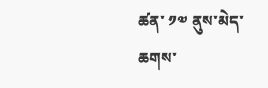ཚན་ ༡༧ ནུས་མེད་ཆགས་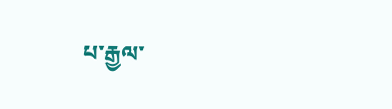པ་རྒྱལ་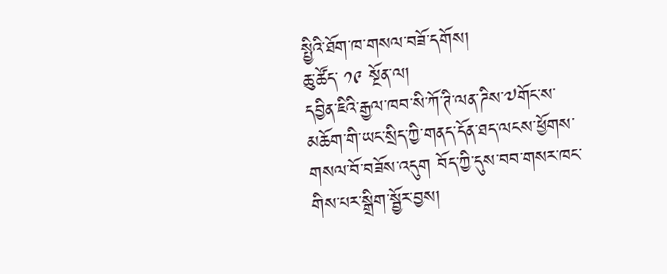སྤྱིའི་ཐོག་ཁ་གསལ་བཟོ་དགོས།
ཆུ་ཚོད་ ༡༩ སྔོན་ལ།
དབྱིན་ཇིའི་རྒྱལ་ཁབ་སི་ཀོ་ཊི་ལན་ཌིས་༧གོང་ས་མཆོག་གི་ཡང་སྲིད་ཀྱི་གནད་དོན་ཐད་ལངས་ཕྱོགས་གསལ་བོ་བཟོས་འདུག བོད་ཀྱི་དུས་བབ་གསར་ཁང་གིས་པར་སྒྲིག་སྦྱོར་བྱས།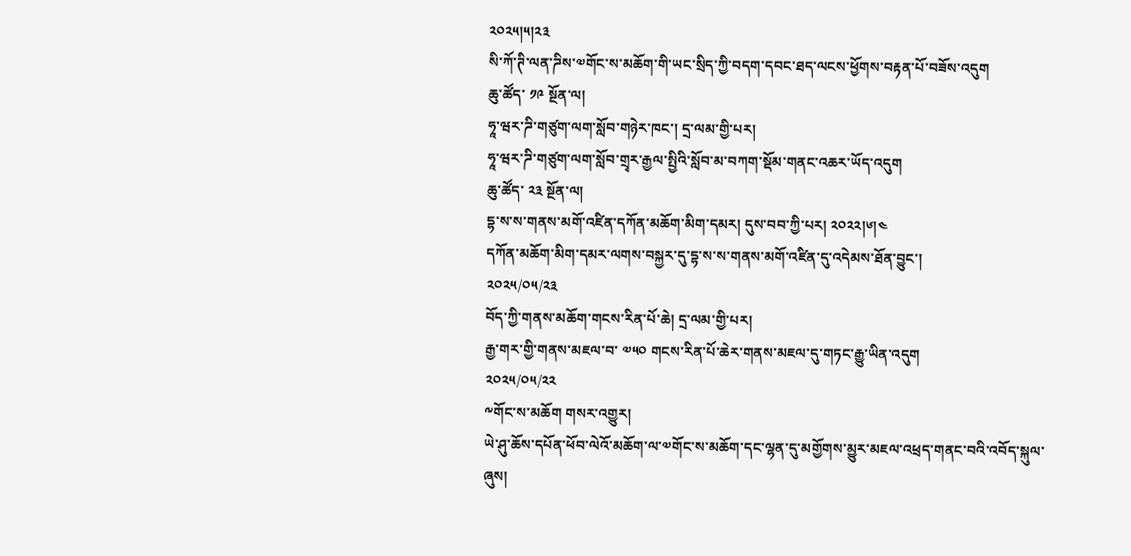༢༠༢༥།༥།༢༣
སི་ཀོ་ཊི་ལན་ཌིས་༧གོང་ས་མཆོག་གི་ཡང་སྲིད་ཀྱི་བདག་དབང་ཐད་ལངས་ཕྱོགས་བརྟན་པོ་བཟོས་འདུག
ཆུ་ཚོད་ ༡༩ སྔོན་ལ།
ཧཱ་ཝར་ཌི་གཙུག་ལག་སློབ་གཉེར་ཁང་། དྲ་ལམ་གྱི་པར།
ཧཱ་ཝར་ཌི་གཙུག་ལག་སློབ་གྲྭར་རྒྱལ་སྤྱིའི་སློབ་མ་བཀག་སྡོམ་གནང་འཆར་ཡོད་འདུག
ཆུ་ཚོད་ ༢༣ སྔོན་ལ།
དྷ་ས་ས་གནས་མགོ་འཛིན་དཀོན་མཆོག་མིག་དམར། དུས་བབ་ཀྱི་པར། ༢༠༢༢།༦།༤
དཀོན་མཆོག་མིག་དམར་ལགས་བསྐྱར་དུ་དྷ་ས་ས་གནས་མགོ་འཛིན་དུ་འདེམས་ཐོན་བྱུང་།
༢༠༢༥/༠༥/༢༣
བོད་ཀྱི་གནས་མཆོག་གངས་རིན་པོ་ཆེ། དྲ་ལམ་གྱི་པར།
རྒྱ་གར་གྱི་གནས་མཇལ་བ་ ༧༥༠ གངས་རིན་པོ་ཆེར་གནས་མཇལ་དུ་གཏང་རྒྱུ་ཡིན་འདུག
༢༠༢༥/༠༥/༢༢
༸གོང་ས་མཆོག གསར་འགྱུར།
ཡེ་ཤུ་ཆོས་དཔོན་ཕོབ་ལེའོ་མཆོག་ལ་༧གོང་ས་མཆོག་དང་ལྷན་དུ་མགྱོགས་མྱུར་མཇལ་འཕྲད་གནང་བའི་འབོད་སྐུལ་ཞུས།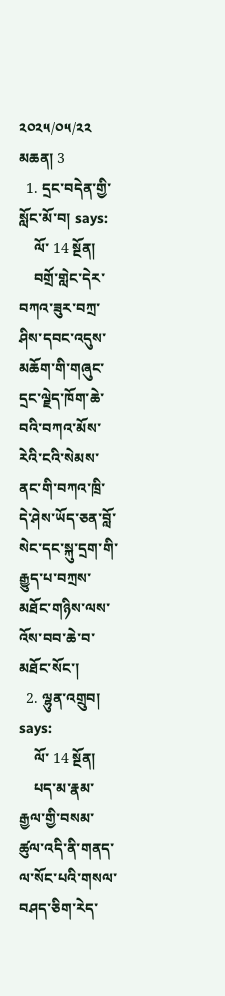༢༠༢༥/༠༥/༢༢
མཆན། 3
  1. དྲང་བདེན་གྱི་སློང་མོ་བ། says:
    ལོ་ 14 སྔོན།
    བགྲོ་གླེང་དེར་བཀའ་ཟུར་བཀྲ་ཤིས་དབང་འདུས་མཆོག་གི་གཞུང་དྲང་ལྗེད་ཁོག་ཆེ་བའི་བཀའ་མོས་རེའི་ངའི་སེམས་ནང་གི་བཀའ་ཁྲི་དེ་ཤེས་ཡོད་ཅན་བློ་སེང་དང་སྐུ་དྲག་གི་རྒྱུད་པ་བཀྲས་མཐོང་གཉིས་ལས་འོས་བབ་ཆེ་བ་མཐོང་སོང་།
  2. ལྷུན་འགྲུབ། says:
    ལོ་ 14 སྔོན།
    པད་མ་རྣམ་རྒྱལ་གྱི་བསམ་ཚུལ་འདི་ནི་གནད་ལ་སོང་པའི་གསལ་བཤད་ཅིག་རེད་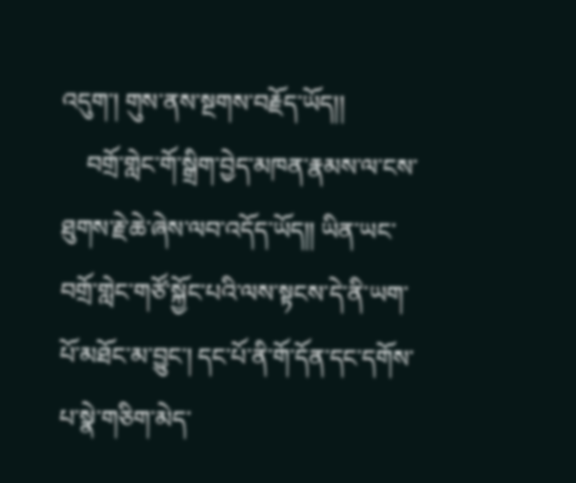འདུག་། གུས་ནས་སྔགས་བརྗོད་ཡོད།།
    བགྲོ་གླེང་གོ་སྒྲིག་བྱེད་མཁན་རྣམས་ལ་ངས་ཐུགས་རྗེ་ཆེ་ཞེས་ལབ་འདོད་ཡོད།། ཡིན་ཡང་བགྲོ་གླེང་གཙོ་སྐྱོང་པའི་ལས་སྟངས་དེ་ནི་ཡག་པོ་མཐོང་མ་བྱུང་། དང་པོ་ནི་གོ་དོན་དང་དགོས་པ་སྣེ་གཅིག་མེད་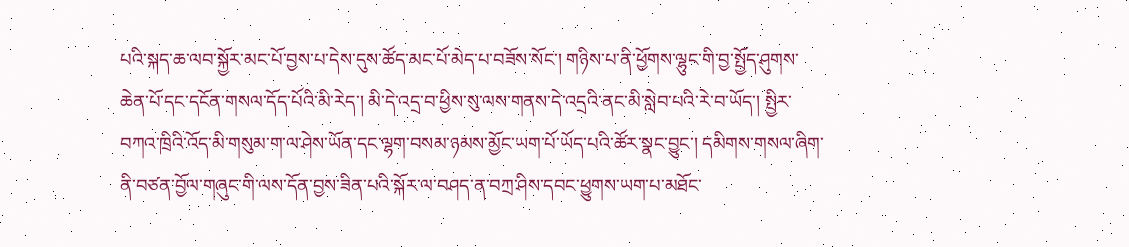པའི་སྐད་ཆ་ལབ་སྐྱོར་མང་པོ་བྱས་པ་དེས་དུས་ཚོད་མང་པོ་མེད་པ་བཟོས་སོང་། གཉིས་པ་ནི་ཕྱོགས་ལྷུང་གི་བྱ་སྤྱོད་ཤུགས་ཆེན་པོ་དང་དངོན་གསལ་དོད་པོའི་མི་རེད་། མི་དེ་འདྲ་བ་ཕྱིས་སུ་ལས་གནས་དེ་འདྲའི་ནང་མི་སླེབ་པའི་རེ་བ་ཡོད་། སྤྱིར་བཀའ་ཁྲིའི་འོད་མི་གསུམ་ག་ལ་ཤེས་ཡོན་དང་ལྷག་བསམ་ཉམས་མྱོང་ཡག་པོ་ཡོད་པའི་ཚོར་སྣང་བྱུང་། དམིགས་གསལ་ཞིག་ནི་བཙན་བྱོལ་གཞུང་གི་ལས་དོན་བྱས་ཟིན་པའི་སྐོར་ལ་བཤད་ན་བཀྲ་ཤིས་དབང་ཕྱུགས་ཡག་པ་མཐོང་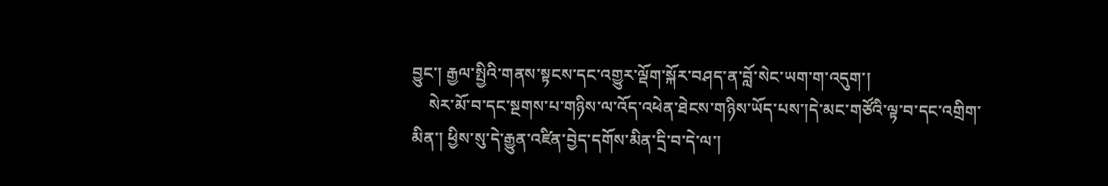བྱུང་། རྒྱལ་སྤྱིའི་གནས་སྟངས་དང་འགྱུར་ལྡོག་སྐོར་བཤད་ན་བློ་སེང་ཡག་ག་འདུག་།
    སེར་མོ་བ་དང་སྔགས་པ་གཉིས་ལ་འོད་འཕེན་ཐེངས་གཉིས་ཡོད་པས་།དེ་མང་གཙོའི་ལྟ་བ་དང་འགྲིག་མིན་། ཕྱིས་སུ་དེ་རྒྱུན་འཛིན་བྱེད་དགོས་མིན་དྲི་བ་དེ་ལ་།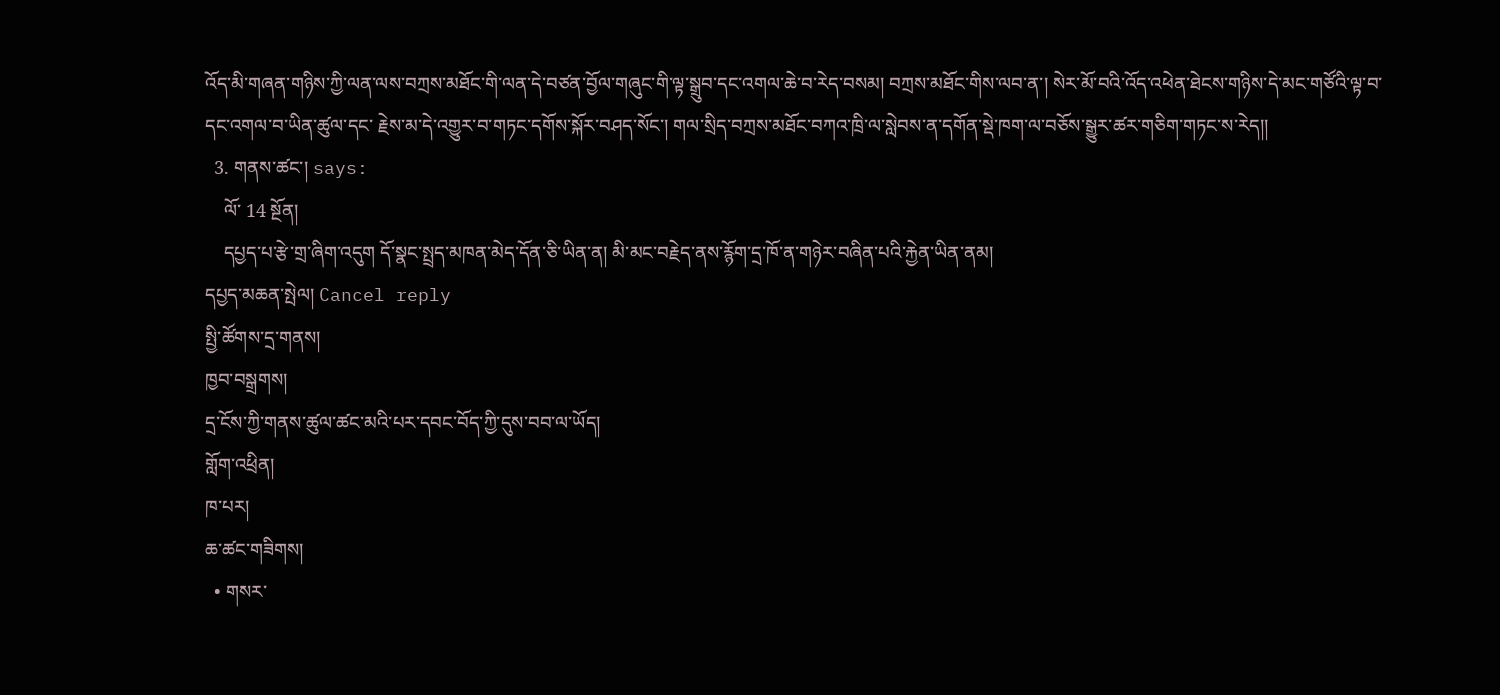འོད་མི་གཞན་གཉིས་ཀྱི་ལན་ལས་བཀྲས་མཐོང་གི་ལན་དེ་བཙན་བྱོལ་གཞུང་གི་ལྟ་སྒྲུབ་དང་འགལ་ཆེ་བ་རེད་བསམ། བཀྲས་མཐོང་གིས་ལབ་ན་། སེར་མོ་བའི་འོད་འཕེན་ཐེངས་གཉིས་དེ་མང་གཙོའི་ལྟ་བ་དང་འགལ་བ་ཡིན་ཚུལ་དང་ རྗེས་མ་དེ་འགྱུར་བ་གཏང་དགོས་སྐོར་བཤད་སོང་། གལ་སྲིད་བཀྲས་མཐོང་བཀའ་ཁྲི་ལ་སླེབས་ན་དགོན་སྡེ་ཁག་ལ་བཅོས་སྒྱུར་ཚར་གཅིག་གཏང་ས་རེད།།
  3. གནས་ཚང་། says:
    ལོ་ 14 སྔོན།
    དཔྱད་པ་རྩེ་གྲ་ཞིག་འདུག དོ་སྣང་སྤྲད་མཁན་མེད་དོན་ཅི་ཡིན་ན། མི་མང་བརྗེད་ནས་རྙོག་དྲ་ཁོ་ན་གཉེར་བཞིན་པའི་རྐྱེན་ཡིན་ནམ།
དཔྱད་མཆན་སྤེལ། Cancel reply
སྤྱི་ཚོགས་དྲ་གནས།
ཁྱབ་བསྒྲགས།
དྲ་ངོས་ཀྱི་གནས་ཚུལ་ཚང་མའི་པར་དབང་བོད་ཀྱི་དུས་བབ་ལ་ཡོད།
གློག་འཕྲིན།
ཁ་པར།
ཆ་ཚང་གཟིགས།
  • གསར་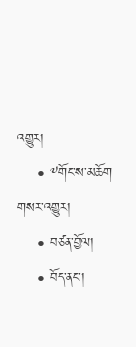འགྱུར།
    • ༸གོང་ས་མཆོག གསར་འགྱུར།
    • བཙན་བྱོལ།
    • བོད་ནང་།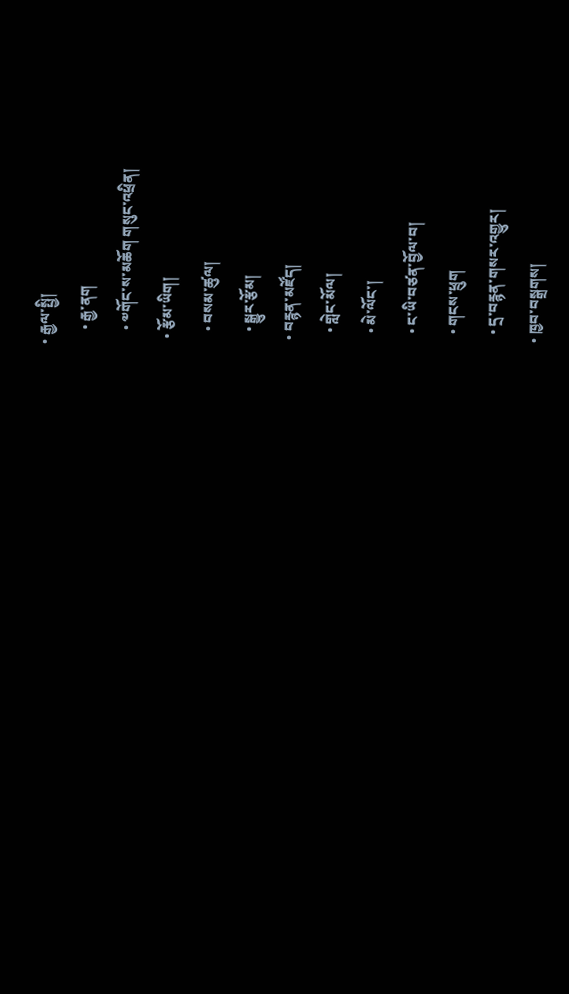• རྒྱལ་སྤྱི།
    • རྒྱ་ནག
    • ༧གོང་ས་མཆོག གསུང་འཕྲིན།
  • རྩོམ་ཡིག།
    • བསམ་ཚུལ།
    • སྒྱུར་རྩོམ།
  • བརྙན་མཛོད།
    • གླེང་མོལ།
    • མེ་ལོང་།
    • ང་ཡི་བཙན་བྱོལ་བ།
    • གངས་ཕྲུག
    • དྲ་བརྙན་གསར་འགྱུར།
  • ཁྱབ་བསྒྲགས།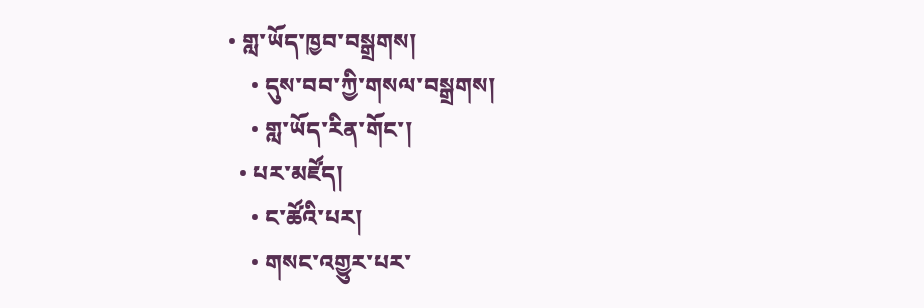• གླ་ཡོད་ཁྱབ་བསྒྲགས།
    • དུས་བབ་ཀྱི་གསལ་བསྒྲགས།
    • གླ་ཡོད་རིན་གོང་།
  • པར་མཛོད།
    • ང་ཚོའི་པར།
    • གསང་འགྱུར་པར་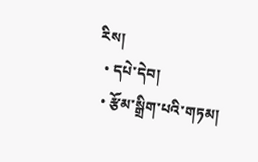རིས།
  • དཔེ་དེབ།
  • རྩོམ་སྒྲིག་པའི་གཏམ།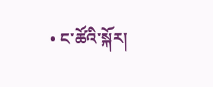• ང་ཚོའི་སྐོར།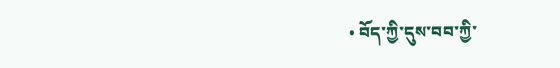• བོད་ཀྱི་དུས་བབ་ཀྱི་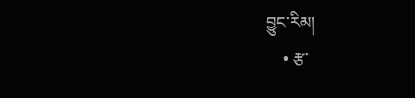བྱུང་རིམ།
    • རྩ་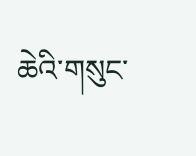ཆེའི་གསུང་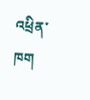འཕྲིན་ཁག